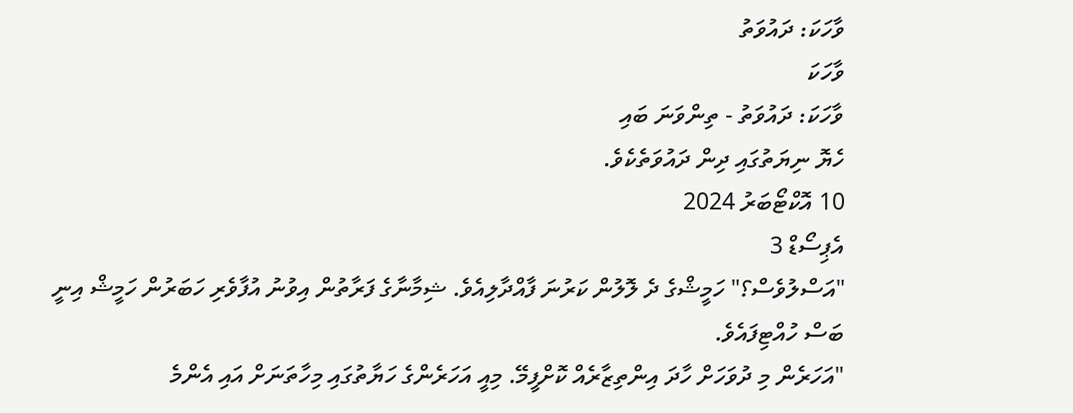ވާހަކަ: ދައުވަތު
ވާހަކަ
ވާހަކަ: ދައުވަތު - ތިންވަނަ ބައި
ހެޔޮ ނިޔަތުގައި ދިން ދައުވަތެކެވެ.
10 އޮކްޓޯބަރު 2024
އެޕިސޯޑް 3
"އަސްލުވެސް؟" ހަމީޝްގެ ދެ ލޮލުން ކަރުނަ ފާއްދާލިއެވެ. ޝިމާނާގެ ފަރާތުން އިވުނު އުފާވެރި ހަބަރުން ހަމީޝް އިނީ ބަސް ހުއްޓިފައެވެ.
"އަހަރެން މި ދުވަހަށް ހާދަ އިންތިޒާރެއް ކޮށްފީމޭ. މިއީ އަހަރެންގެ ހަޔާތުގައި މިހާތަނަށް އައި އެންމެ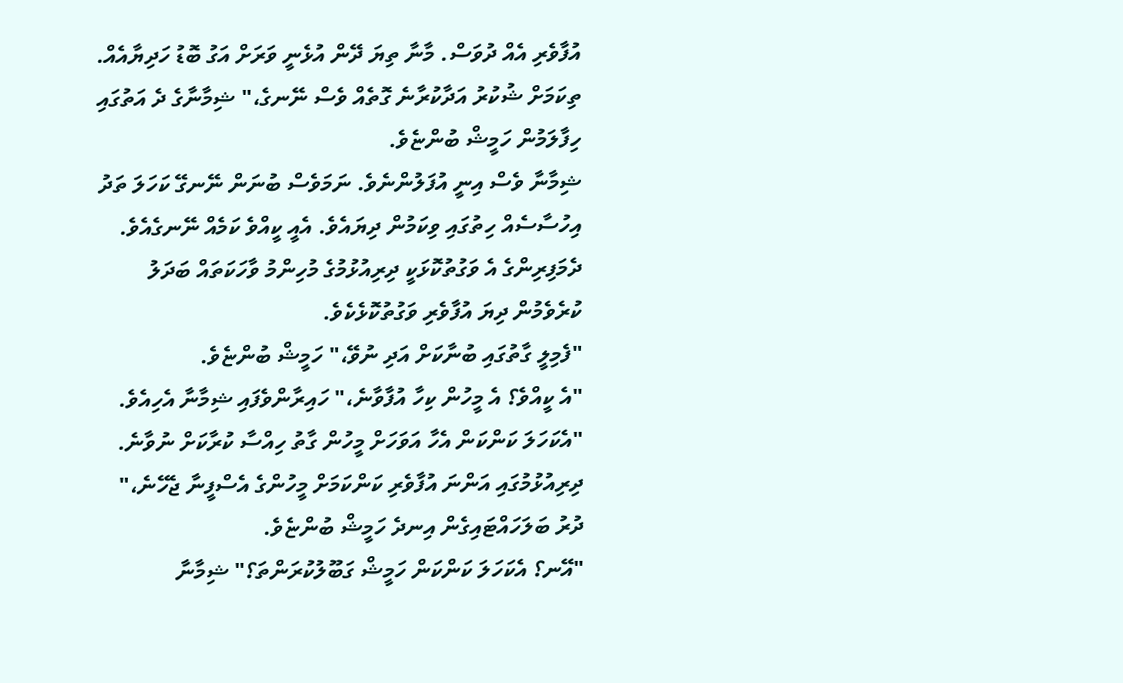އުފާވެރި އެއް ދުވަސް. މާނާ ތިޔަ ދޭން އުޅެނީ ވަރަށް އަގު ބޮޑު ހަދިޔާއެއް. ތިކަމަށް ޝުކުރު އަދާކުރާނެ ގޮތެއް ވެސް ނޭނގެ،" ޝިމާނާގެ ދެ އަތުގައި ހިފާލަމުން ހަމީޝް ބުންޏެވެ.
ޝިމާނާ ވެސް އިނީ އުފަލުންނެވެ. ނަމަވެސް ބުނަން ނޭނގޭ ކަހަލަ ތަދު އިހުސާސެއް ހިތުގައި ވިކަމުން ދިޔައެވެ. އެއީ ކީއްވެ ކަމެއް ނޭނގެއެވެ. ދެމަފިރިންގެ އެ ވަގުތުކޮޅަކީ ދިރިއުޅުމުގެ މުހިންމު ވާހަކަތައް ބަދަލު ކުރެވެމުން ދިޔަ އުފާވެރި ވަގުތުކޮޅެކެވެ.
"ފެމިލީ ގާތުގައި ބުނާކަށް އަދި ނުވޭ،" ހަމީޝް ބުންޏެވެ.
"އެ ކީއްވެ؟ އެ މީހުން ކިހާ އުފާވާނެ،" ހައިރާންވެފައި ޝިމާނާ އެހިއެވެ.
"އެކަހަލަ ކަންކަން އެހާ އަވަހަށް މީހުން ގާތު ހިއްސާ ކުރާކަށް ނުވާނެ. ދިރިއުޅުމުގައި އަންނަ އުފާވެރި ކަންކަމަށް މީހުންގެ އެސްފީނާ ޖެހޭނެ،" ދުރު ބަލަހައްޓައިގެން އިނދެ ހަމީޝް ބުންޏެވެ.
"އޭނ؟ އެކަހަލަ ކަންކަން ހަމީޝް ގަބޫލުކުރަންތަ؟" ޝިމާނާ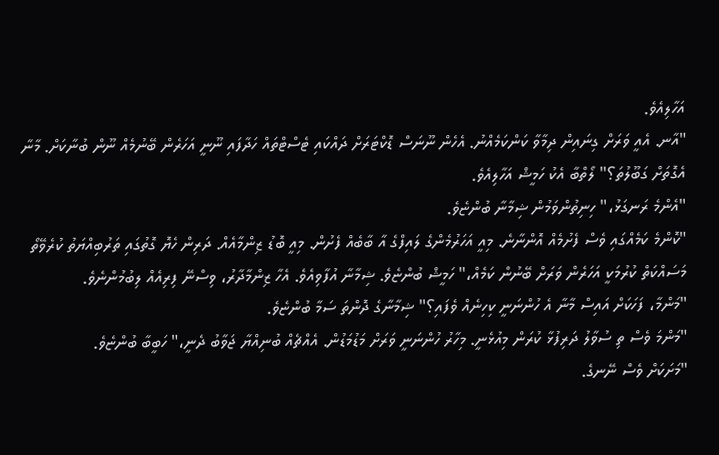އަހާލިއެވެ.
"އާނ. އެއީ ވަރަށް ގިނައިން ދިމާވާ ކަންކަމެއްނު. އެހެން ނޫނަސް ޑޮކްޓަރަށް ދައްކައި ޓެސްޓްތައް ހަދާފައި ނޫނީ އަހަރެން ބޭނުމެއް ނޫން ބުނާކަށް. މާނާ އެގޮތަށް ގަބޫލުތަ؟" ލޯތްބާ އެކު ހަމީޝް އަހާލިއެވެ.
"އެންމެ ރަނގަޅު،" ހިނިތުންވަމުން ޝިމާނާ ބުންޏެވެ.
"ކޮންމެ ކަމެއްގައި ވެސް ފެށުމެއް އޮންނާނެ. މިއީ އަހަރުމެންގެ ލައިފްގެ އާ ބާބެއް ފެށުން. މިއީ ބޮޑު ޒިންމާއެއް. ދަރިން ހެޔޮ ގޮތުގައި ތަރުބިއްޔަތު ކުރެވޭތޯ މަސައްކަތް ކުރުމަކީ އަހަރެން ވަރަށް ބޭނުން ކަމެއް،" ހަމީޝް ބުންޏެވެ. ޝިމާނާ އުފާވިއެވެ. އެހާ ޒިންމާދާރު، ވިސްނޭ ފިރިއެއް ލިބުމުންނެވެ.
"މަންމާ، ފަހަކަށް އައިސް މާނާ އެ ހުންނަނީ ކިހިނެއް ވެފައި؟" ޝިމާނާގެ ދޮންތަ ސަމާ ބުންޏެވެ.
"މަންމަ ވެސް ތި ސުވާލު ދަރިފުޅާ ކުރަން މިއުޅެނީ. މިހާރު ހުންނަނީ ވަރަށް މަޑުމަޑުން. އެއްޗެއް ބުނިއްޔާ ޖަވާބު ދެނީ،" ހަބީބާ ބުންޏެވެ.
"މަށަކަށް ވެސް ނޭނގެ.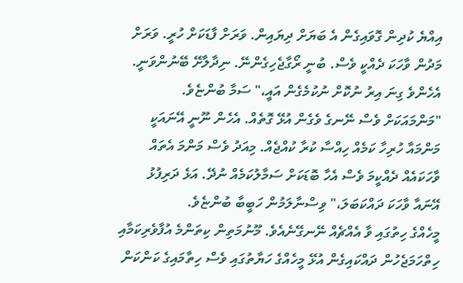އިއްޔެ ކުދިން ގޮވައިގެން އެ ބަޔަށް ދިޔައިން. ވަރަށް ފާޑަކަށް ހުރީ. ވަރަށް މަދުން ވާހަކަ ދެއްކީ ވެސް. ބުނީ ރޯގާޖެހިގެންނޭ. ނިދާލާށޭ ބޭނުންވަނީ. އެހެންވެ ގިނަ އިރު ނުކޮށް ނުކުމެގެން އައީ،" ސަމާ ބުންޏެވެ.
"މަންމައަކަށް ވެސް ނޭނގެ ވެގެން އުޅޭ ގޮތެއް. އެހެން ނޫނީ އޭނައަކީ މަންމައާ ހުރިހާ ކަމެއް ހިއްސާ ކުރާ ކުއްޖެއް. މިއަދު ވެސް މަންމަ އެތައް ވާހަކައެއް ދެއްކީމަ ވެސް އެހާ ބޮޑަކަށް ސަމާލުކަމެއް ނުދޭ. އަޅެ ދަރިފުޅު އޭނައާ ވާހަކަ ދައްކަބަލަ،" ވިސްނާލަމުން ހަބީބާ ބުންޏެވެ.
މީހެއްގެ ހިތުގައި ވާ އެއްޗެއް ނޭނގޭނެއެވެ. މޫނުމަތިން ކިތަންމެ އުފާވެރިކަމާއި ހިތްހަމަޖެހުން ދައްކައިގެން އުޅޭ މީހެއްގެ ހަޔާތުގައި ވެސް ހިތާމައިގެ ކަންކަން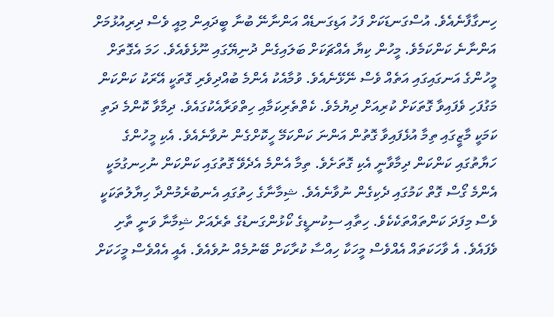ހިނގާފާނެއެވެ. އުސްގަނޑަކަށް ފަހު އަޑިގަނޑެއް އަންނާނޭ ބުނާ ބީދައިން މިއީ ވެސް ދިރިއުޅުމަށް އަންނާނެ ކަންކަމެވެ. މީހުން ކިޔާ އެއްޗަކަށް ބަލައިގެން ދުނިޔޭގައި ނޫޅެވެއެވެ. ހަމަ އެގޮތަށް މީހުންގެ އަނގައިގައި އަތެއް ވެސް ނޭޅޭނެއެވެ. ވުމާއެކު އެންމެ ބުއްދިވެރި ގޮތަކީ އޭރަކު ކަންކަން މަގުފަހި ވެފައިވާ ގޮތަކަށް ކުރިއަށް ދިޔުމެވެ. ކެތްތެރިކަމާއި ހިތްވަރާއެކުގައެވެ. ދިމާވާ ކޮންމެ ދަތި ކަމަކީ މާޒީގައި ތިމާ އުޅެފައިވާ ގޮތުން އަންނަ ކަންކަމޭ ހީކޮށްގެން ނުވާނެއެވެ. އެކި މީހުންގެ ހަޔާތުގައި ކަންކަން ދިމާވާނީ އެކި ގޮތަށެވެ. ތިމާ އެންމެ އެދެވޭ ގޮތުގައި ކަންކަން ނުހިނގުމަކީ އެންމެ ގޯސް ގޮތް ކަމުގައި ދެކިގެން ނުވާނެއެވެ. ޝިމާނާގެ ހިތުގައި އެނބުރެމުންދާ ހިޔާލުތަކަކީ ވެސް މިފަދަ ކަންތައްތަކެކެވެ. ހިތާއި ސިކުނޑީގެ ކޯޅުންގަނޑުގެ ތެރެއަށް ޝިމާނާ ވަނީ ތާށި ވެފައެވެ. އެ ވާހަކަތައް އެއްވެސް މީހަކާ ހިއްސާ ކުރާކަށް ބޭނުމެއް ނުވެއެވެ. އެއީ އެއްވެސް މީހަކަށް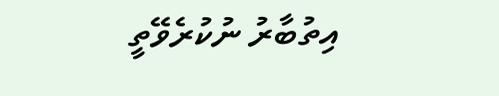އިތުބާރު ނުކުރެވޭތީ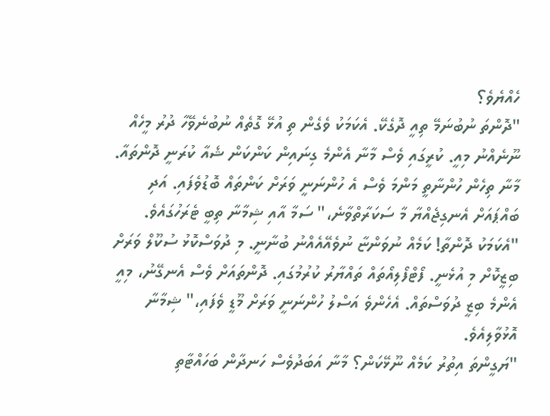ހެއްޔެވެ؟
"ދޮންތަ ނުބުނަމޭ ތިއީ ދޮގެކޭ. އެކަމަކު ވެގެން ތި އުޅޭ ގޮތެއް ނުބުނެވޭހާ ދުރު މީހެއް ނޫނެއްނު މިއީ. ކުރީގައި ވެސް މާނާ އެންމެ ގިނައިން ކަންކަން ޝެއާ ކުރަނީ ދޮންތައާ. މާނާ ތިހެން ހުންނާތީ މަންމަ ވެސް އެ ހުންނަނީ ވަރަށް ކަންތައް ބޮޑުވެފައި. އަދި ބައްޕައަށް އެނގިޖެއްޔާ މާ ސަކަރާތްވާނެ،" ސަމާ އާއި ޝިމާނާ ތިބީ ޓެރަހުގައެވެ.
"އެކަމަކު ދޮންތާ! ކަމެއް ނުވަންޏާ ނުވެއޭއެއްނު ބުނާނީ. މި ދުވަސްކޮޅު ސުކޫލް ވަރަށް ބިޒީކޮށް މި އުޅެނީ. ފޯޓްފޯލިއޯތައް ތައްޔާރު ކުރުމުގައި. ދޮންތައަށް ވެސް އެނގޭނު، މިއީ އެންމެ ބިޒީ ދުވަސްތައް. އެހެންވެ އަސްލު ހުންނަނީ ވަރަށް މޫޑީ ވެފައި،" ޝިމާނާ އޮޅުވާލިއެވެ.
"ޔަގީންތަ އިތުރު ކަމެއް ނޫޅޭކަން؟ މާނާ އަބަދުވެސް ހަނދާން ބަހައްޓާތި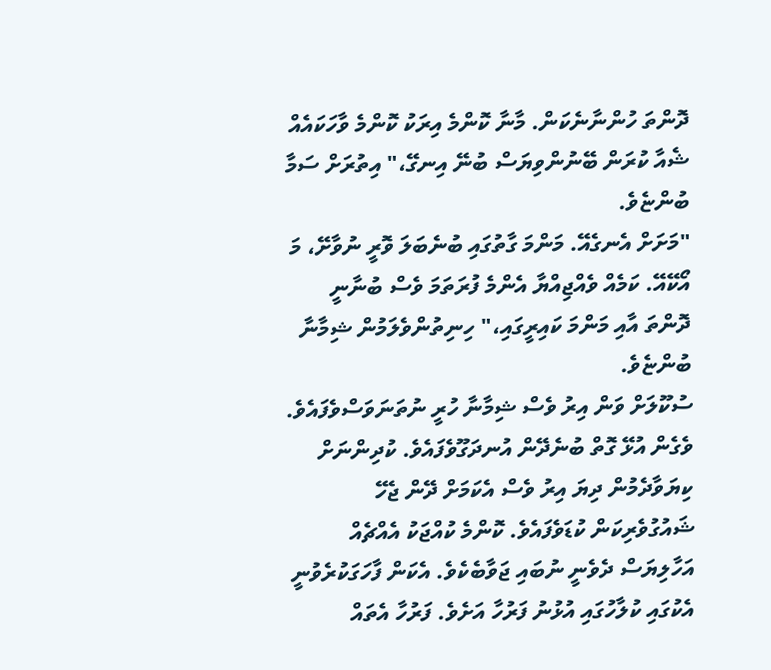ދޮންތަ ހުންނާނެކަން. މާނާ ކޮންމެ އިރަކު ކޮންމެ ވާހަކައެއް ޝެއާ ކުރަން ބޭނުންވިޔަސް ބުނޭ އިނގޭ،" އިތުރަށް ސަމާ ބުންޏެވެ.
"މަށަށް އެނގެއޭ. މަންމަ ގާތުގައި ބުނެބަލަ ވޮރީ ނުވާށޭ، މަ އޯކޭއޭ. ކަމެއް ވެއްޖިއްޔާ އެންމެ ފުރަތަމަ ވެސް ބުނާނީ ދޮންތަ އާއި މަންމަ ކައިރީގައި،" ހިނިތުންވެލަމުން ޝިމާނާ ބުންޏެވެ.
ސުކޫލަށް ވަން އިރު ވެސް ޝިމާނާ ހުރީ ނުތަނަވަސްވެފައެވެ. ވެގެން އުޅޭ ގޮތް ބުނެދޭން އުނދަގޫވެފައެވެ. ކުދިންނަށް ކިޔަވާދެމުން ދިޔަ އިރު ވެސް އެކަމަށް ދޭން ޖެހޭ ޝައުގުވެރިކަން ކުޑަވެފައެވެ. ކޮންމެ ކުއްޖަކު އެއްޗެއް އަހާލިޔަސް ދެވެނީ ނުބައި ޖަވާބެކެވެ. އެކަން ފާހަގަކުރެވުނީ އެކުގައި ކުލާހުގައި އުޅުނު ފަރުހާ އަށެވެ. ފަރުހާ އެތައް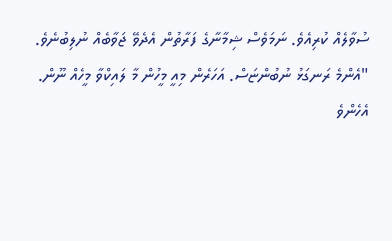ސުވާލެއް ކުރިއެވެ. ނަމަވެސް ޝިމާނާގެ ފަރާތުން އެދެވޭ ޖަވާބެއް ނުލިބުނެވެ.
"އެންމެ ރަނގަޅު ނުބުންޏަސް. އަހަރެން މިއީ މީހުން މާ ލައިކްވާ މީހެއް ނޫން. އެހެންވެ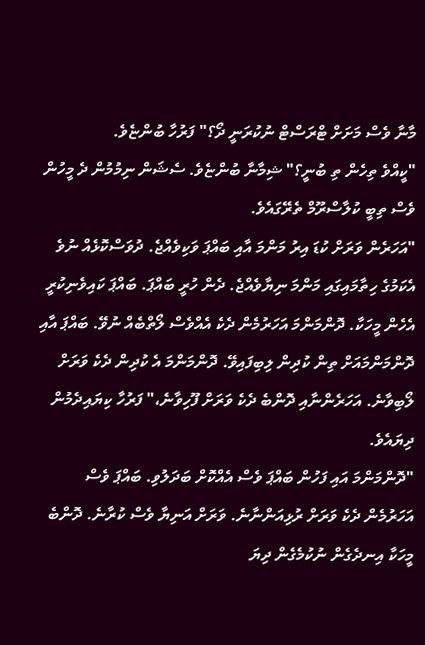މާނާ ވެސް މަށަށް ޓްރަސްޓް ނުކުރަނީ ދޯ؟" ފަރުހާ ބުންޏެވެ.
"ކީއްވެ ތިހެން ތި ބުނީ؟" ޝިމާނާ ބުންޏެވެ. ސެޝަން ނިމުމުން ދެ މީހުން ވެސް ތިބީ ކުލާސްރޫމް ތެރޭގައެވެ.
"އަހަރެން ވަރަށް ކުޑަ އިރު މަންމަ އާއި ބައްޕަ ވަކިވެއްޖެ. ދުވަސްކޮޅެއް ނުވެ އެކަމުގެ ހިތާމައިގައި މަންމަ ނިޔާވެއްޖެ. ދެން ހުރީ ބައްޕަ. ބައްޕަ ކައިވެނިކުރީ އެހެން މީހަކާ. ދޮންމަންމަ އަހަރުމެން ދެކެ އެއްވެސް ލޯތްބެއް ނުވޭ. ބައްޕަ އާއި ދޮންމަންމައަށް ތިން ކުދިން ލިބިފައިވޭ. ދޮންމަންމަ އެ ކުދިން ދެކެ ވަރަށް ލޯބިވާނެ. އަހަރެންނާއި ދޮންބެ ދެކެ ވަރަށް ފޫހިވާނެ،" ފަރުހާ ކިޔައިދެމުން ދިޔައެވެ.
"ދޮންމަންމަ އައި ފަހުން ބައްޕަ ވެސް އެއްކޮށް ބަދަލުވި. ބައްޕަ ވެސް އަހަރުމެން ދެކެ ވަރަށް ރުޅިއަންނާނެ. ވަރަށް އަނިޔާ ވެސް ކުރާނެ. ދޮންބެ މީހަކާ އިނދެގެން ނުކުމެގެން ދިޔަ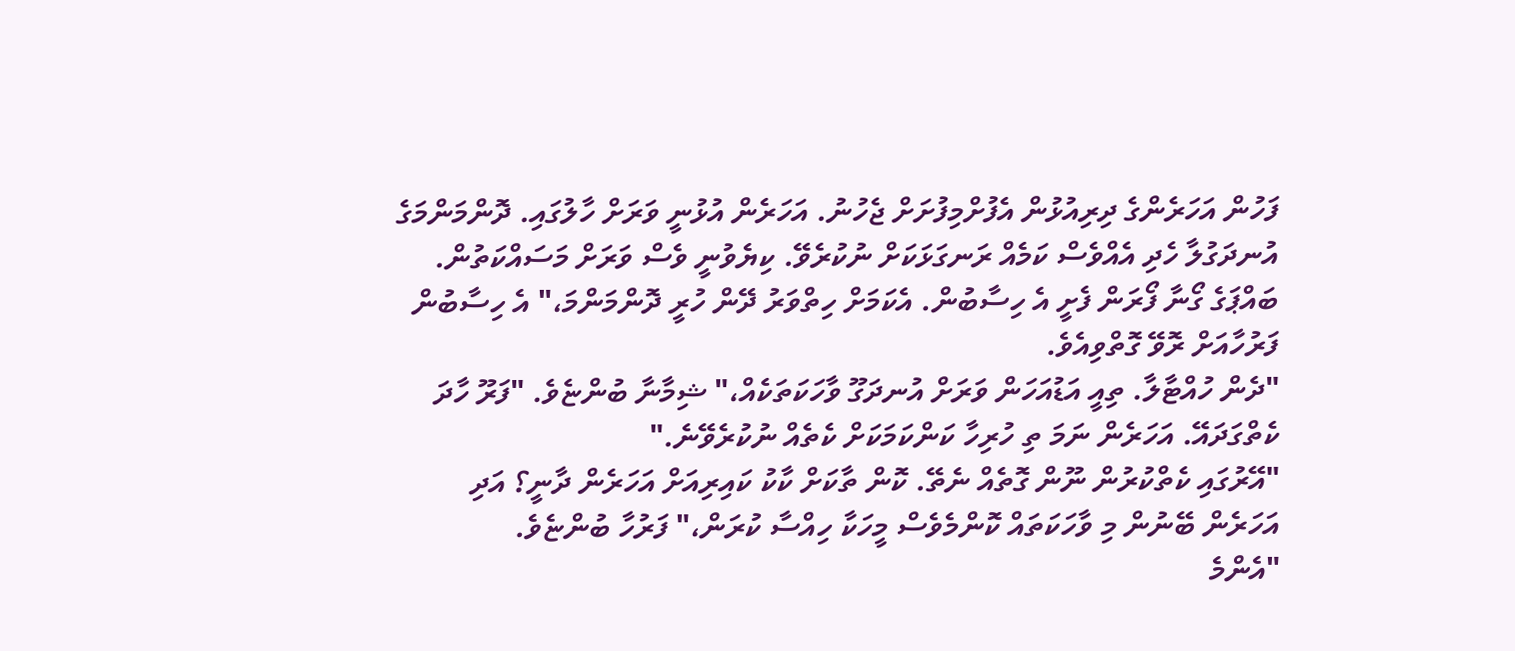ފަހުން އަހަރެންގެ ދިރިއުޅުން އެފުށްމިފުށަށް ޖެހުނު. އަހަރެން އުޅުނީ ވަރަށް ހާލުގައި. ދޮންމަންމަގެ އުނދަގުލާ ހެދި އެއްވެސް ކަމެއް ރަނގަޅަކަށް ނުކުރެވޭ. ކިޔެވުނީ ވެސް ވަރަށް މަސައްކަތުން. ބައްޕަގެ ގޯނާ ފޯރަން ފެށީ އެ ހިސާބުން. އެކަމަށް ހިތްވަރު ދޭން ހުރީ ދޮންމަންމަ،" އެ ހިސާބުން ފަރުހާއަށް ރޮވޭ ގޮތްވިއެވެ.
"ދެން ހުއްޓާލާ. ތިއީ އަޑުއަހަން ވަރަށް އުނދަގޫ ވާހަކަތަކެއް،" ޝިމާނާ ބުންޏެވެ. "ފަރޫ ހާދަ ކެތްގަދައޭ. އަހަރެން ނަމަ ތި ހުރިހާ ކަންކަމަކަށް ކެތެއް ނުކުރެވޭނެ."
"އޭރުގައި ކެތްކުރުން ނޫން ގޮތެއް ނެތޭ. ކޮން ތާކަށް ކާކު ކައިރިއަށް އަހަރެން ދާނީ؟ އަދި އަހަރެން ބޭނުން މި ވާހަކަތައް ކޮންމެވެސް މީހަކާ ހިއްސާ ކުރަން،" ފަރުހާ ބުންޏެވެ.
"އެންމެ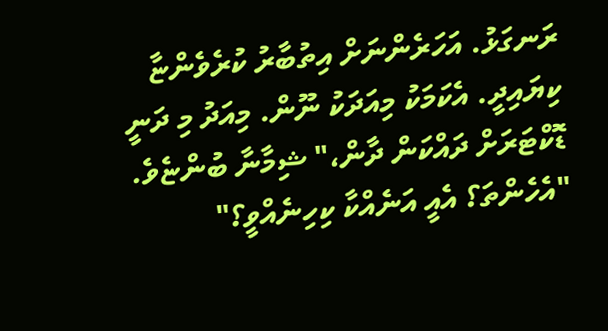ރަނގަޅު. އަހަރެންނަށް އިތުބާރު ކުރެވެންޏާ ކިޔައިދީ. އެކަމަކު މިއަދަކު ނޫން. މިއަދު މި ދަނީ ޑޮކްޓަރަށް ދައްކަން ދާން،" ޝިމާނާ ބުންޏެވެ.
"އެހެންތަ؟ އެއީ އަނެއްކާ ކިހިނެއްވީ؟"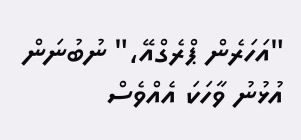"އަހަރެން ޕްރެގްއޭ،" ނުބުނަން އުޅުނު ވާހަކަ އެއްވެސް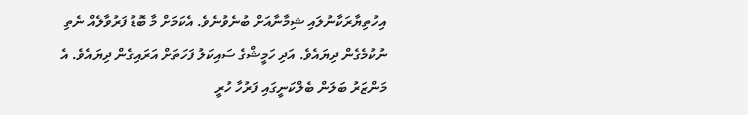އިހުތިޔާރަކާނުލައި ޝިމާނާއަށް ބުނެވުނެވެ. އެކަމަށް މާ ބޮޑު ފަރުވާލެއް ނެތި ނުކުމެގެން ދިޔައެވެ. އަދި ހަމީޝްގެ ސައިކަލު ފަހަތަށް އަރައިގެން ދިޔައެވެ. އެ މަންޒަރު ބަލަން ބެލްކަނީގައި ފަރުހާ ހުރީ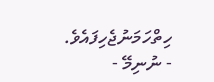ހިތްހަމަނުޖެހިފައެވެ.
- ނުނިމޭ -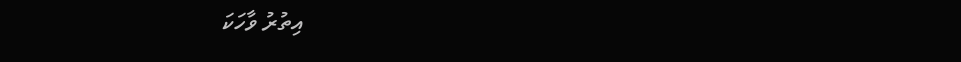އިތުރު ވާހަކަ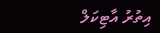އިތުރު އާޓިކަލް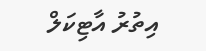އިތުރު އާޓިކަލް